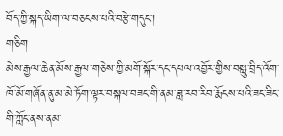བོད་ཀྱི་སྐད་ཡིག་ལ་བཅངས་པའི་བརྩེ་གདུང་།
གཅིག
མེས་རྒྱལ་ཆེན་མོས་རྒྱལ་གཅེས་ཀྱི་མགོ་སྐོར་དང་དཔལ་འབྱོར་གྱིས་བསླུ་བྲིད་འོག་ཁོ་མོ་གཞོན་ནུ་མ་མེ་ཏོག་ལྟར་བསྐལ་བཟང་གི་ནམ་ཟླ་རབ་རིབ་རྨོངས་པའི་ཟང་ཟིང་གི་ཀློང་ནས་ནམ་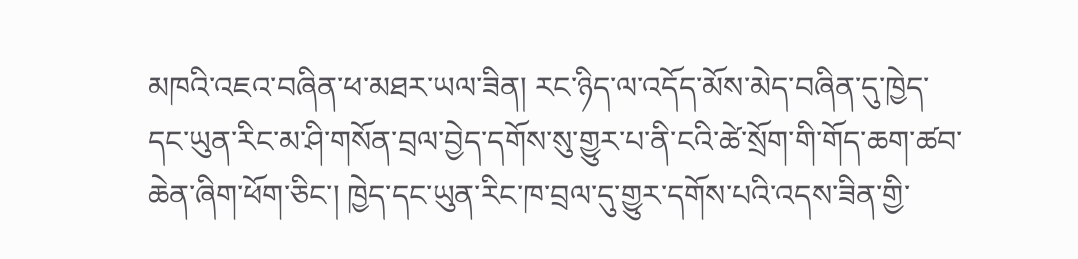མཁའི་འཇའ་བཞིན་ཕ་མཐར་ཡལ་ཟིན། རང་ཉིད་ལ་འདོད་མོས་མེད་བཞིན་དུ་ཁྱེད་དང་ཡུན་རིང་མ་ཤི་གསོན་བྲལ་བྱེད་དགོས་སུ་གྱུར་པ་ནི་ངའི་ཚེ་སྲོག་གི་གོད་ཆག་ཚབ་ཆེན་ཞིག་ཕོག་ཅིང་། ཁྱེད་དང་ཡུན་རིང་ཁ་བྲལ་དུ་གྱུར་དགོས་པའི་འདས་ཟིན་གྱི་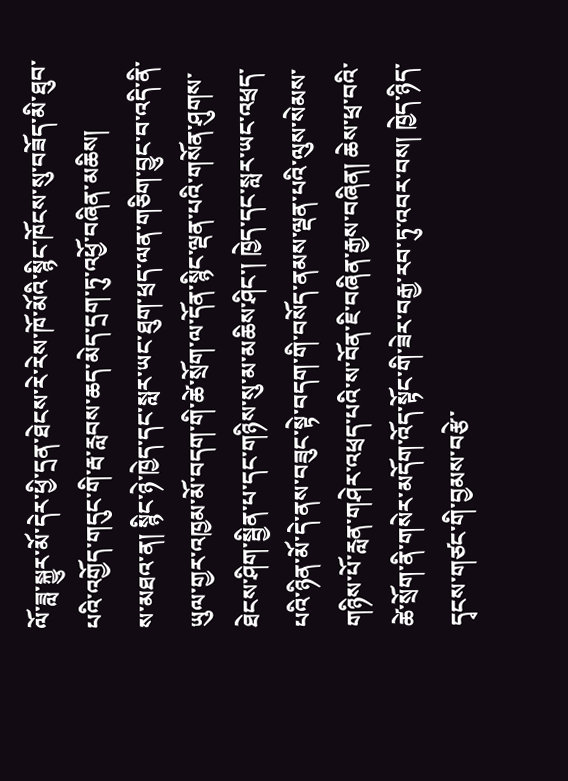ལོ་ཟླ་སྐྱུར་མོ་དེར་ཕྱི་དྲན་ཐེངས་རེ་རེས་ཁོ་མོའི་སྙིང་ཁོངས་སུ་བཟོད་མི་ཐུབ་པའི་འགྱོད་གདུང་གི་རྦ་རླབས་ཆད་མེད་དྲག་ཏུ་འཕྱོ་བཞིན་མཆིས།
ས་མཐའ་ན། སྙིང་ཉེ་ཁྱེད་དང་སླར་ཡང་ཐུག་ཕྲད་ལན་གཅིག་བྱུང་བ་འདི་ནི་ཡུལ་གྱར་འཁྱམ་མོ་བདག་གི་ཚེ་སྲོག་ལ་དོན་སྙིང་ལྡན་པའི་གསོན་ཤུགས་ཐེངས་ཤིག་སྦྱིན་པ་དང་གཉིས་སུ་མ་མཆིས་ཤིང་། ཁྱེད་དང་སླར་ཡང་འཕྲད་པའི་ཉིན་མོ་དེ་ནས་བཟུང་སྟེ་བདག་གི་བསོད་ནམས་ལྡན་པའི་ལུས་སེམས་གཉིས་པོ་རླན་གཤེར་འཕྲད་པའི་ས་བོན་ཇི་བཞིན་རྒྱས་བཞིན། ཆེས་ཕྲ་བའི་ཚེ་སྲོག་ནི་གསེར་མདོག་འོད་སྟོང་གི་ཟེར་བརྒྱ་རབ་ཏུ་འབར་བས། ཁྱེད་ཉིད་དྭངས་གཙང་གི་བྱམས་བརྩེ་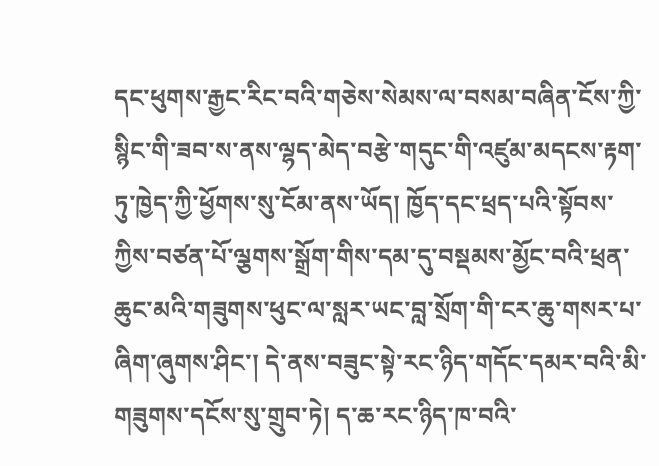དང་ཕུགས་རྒྱང་རིང་བའི་གཅེས་སེམས་ལ་བསམ་བཞིན་ངོས་ཀྱི་སྙིང་གི་ཟབ་ས་ནས་ལྷད་མེད་བརྩེ་གདུང་གི་འཛུམ་མདངས་རྟག་ཏུ་ཁྱེད་ཀྱི་ཕྱོགས་སུ་ངོམ་ནས་ཡོད། ཁྱོད་དང་ཕྲད་པའི་སྟོབས་ཀྱིས་བཙན་པོ་ལྕགས་སྒྲོག་གིས་དམ་དུ་བསྡམས་མྱོང་བའི་ཕྲན་ཆུང་མའི་གཟུགས་ཕུང་ལ་སླར་ཡང་བླ་སྲོག་གི་ངར་ཆུ་གསར་པ་ཞིག་ཞུགས་ཤིང་། དེ་ནས་བཟུང་སྟེ་རང་ཉིད་གདོང་དམར་བའི་མི་གཟུགས་དངོས་སུ་གྲུབ་ཏེ། ད་ཆ་རང་ཉིད་ཁ་བའི་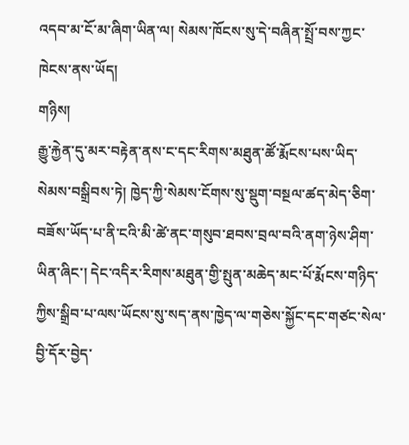འདབ་མ་ངོ་མ་ཞིག་ཡིན་ལ། སེམས་ཁོངས་སུ་དེ་བཞིན་སྤྲོ་བས་ཀྱང་ཁེངས་ནས་ཡོད།
གཉིས།
རྒྱུ་རྐྱེན་དུ་མར་བརྟེན་ནས་ང་དང་རིགས་མཐུན་ཚོ་རྨོངས་པས་ཡིད་སེམས་བསྒྲིབས་ཏེ། ཁྱེད་ཀྱི་སེམས་ངོགས་སུ་སྡུག་བསྔལ་ཚད་མེད་ཅིག་བཟོས་ཡོད་པ་ནི་ངའི་མི་ཚེ་ནང་གསུབ་ཐབས་བྲལ་བའི་ནག་ཉེས་ཤིག་ཡིན་ཞིང་། དེང་འདིར་རིགས་མཐུན་གྱི་སྤུན་མཆེད་མང་པོ་རྨོངས་གཉིད་ཀྱིས་སྒྲིབ་པ་ལས་ཡོངས་སུ་སད་ནས་ཁྱེད་ལ་གཅེས་སྐྱོང་དང་གཙང་སེལ་བྱི་དོར་བྱེད་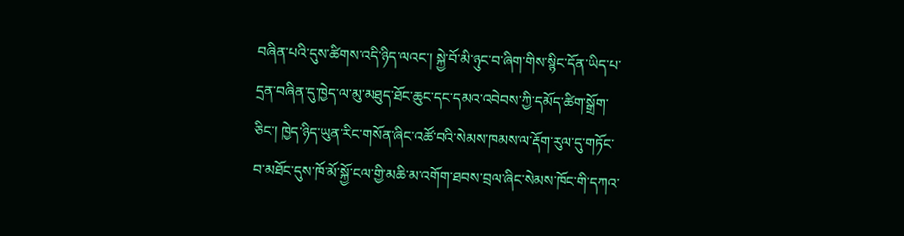བཞིན་པའི་དུས་ཚིགས་འདི་ཉིད་ལའང་། སྐྱེ་བོ་མི་ཉུང་བ་ཞིག་གིས་སྙིང་དོན་ཡིད་པ་དྲན་བཞིན་དུ་ཁྱེད་ལ་མུ་མཐུད་ཐོང་ཆུང་དང་དམའ་འབེབས་ཀྱི་དམོད་ཚིག་སྒྲོག་ཅིང་། ཁྱེད་ཉིད་ཡུན་རིང་གསོན་ཞིང་འཚོ་བའི་སེམས་ཁམས་ལ་རྡོག་རུལ་དུ་གཏོང་བ་མཐོང་དུས་ཁོ་མོ་སྐྱོ་ངལ་གྱི་མཆི་མ་འགོག་ཐབས་བྲལ་ཞིང་སེམས་ཁོང་གི་དཀའ་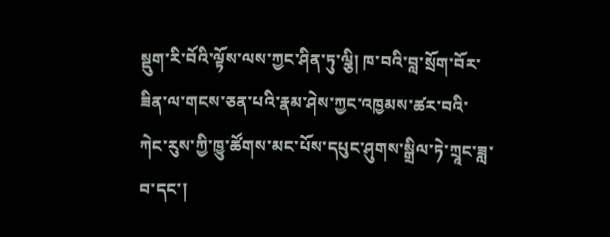སྡུག་རི་བོའི་ལྟོས་ལས་ཀྱང་ཤིན་ཏུ་ལྕི། ཁ་བའི་བླ་སྲོག་བོར་ཟིན་ལ་གངས་ཅན་པའི་རྣམ་ཤེས་ཀྱང་འཁྱམས་ཚར་བའི་ཀེང་རུས་ཀྱི་ཁྱུ་ཚོགས་མང་པོས་དཔུང་ཤུགས་སྒྲིལ་ཏེ་ཀྲཱང་ཟླ་བ་དང་།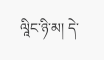ལཱིང་ཉི་མ། དེ་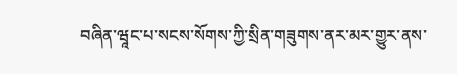བཞིན་ཝཱང་པ་སངས་སོགས་ཀྱི་སྲིན་གཟུགས་ནར་མར་གྱུར་ནས་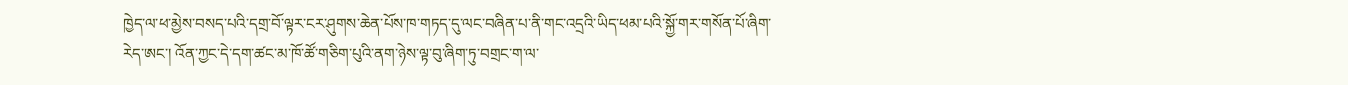ཁྱེད་ལ་ཕ་མྱེས་བསད་པའི་དགྲ་བོ་ལྟར་ངར་ཤུགས་ཆེན་པོས་ཁ་གཏད་དུ་ལང་བཞིན་པ་ནི་གང་འདྲའི་ཡིད་ཕམ་པའི་སྐྱོ་གར་གསོན་པོ་ཞིག་རེད་ཨང་། འོན་ཀྱང་དེ་དག་ཚང་མ་ཁོ་ཚོ་གཅིག་པུའི་ནག་ཉེས་ལྟ་བུ་ཞིག་ཏུ་བགྲང་ག་ལ་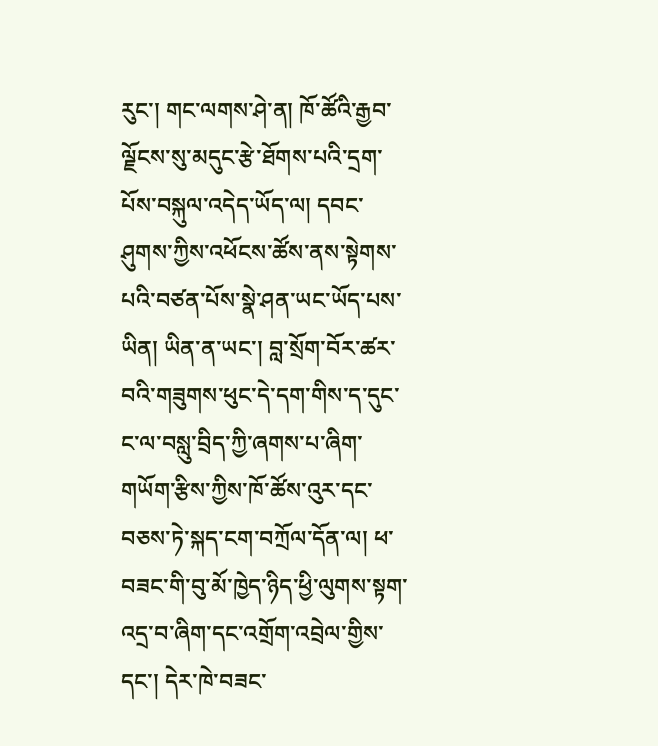རུང་། གང་ལགས་ཤེ་ན། ཁོ་ཚོའི་རྒྱབ་ལྗོངས་སུ་མདུང་རྩེ་ཐོགས་པའི་དྲག་པོས་བསྐུལ་འདེད་ཡོད་ལ། དབང་ཤུགས་ཀྱིས་འཕོངས་ཚོས་ནས་སྟེགས་པའི་བཙན་པོས་སྣེ་ཤན་ཡང་ཡོད་པས་ཡིན། ཡིན་ན་ཡང་། བླ་སྲོག་བོར་ཚར་བའི་གཟུགས་ཕུང་དེ་དག་གིས་ད་དུང་ང་ལ་བསླུ་བྲིད་ཀྱི་ཞགས་པ་ཞིག་གཡོག་རྩིས་ཀྱིས་ཁོ་ཚོས་འུར་དང་བཅས་ཏེ་སྐད་ངག་བཀྲོལ་དོན་ལ། ཕ་བཟང་གི་བུ་མོ་ཁྱེད་ཉིད་ཕྱི་ལུགས་སྟག་འདྲ་བ་ཞིག་དང་འགྲོག་འབྲེལ་གྱིས་དང་། དེར་ཁེ་བཟང་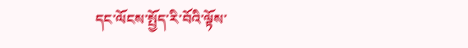དང་ལོངས་སྤྱོད་རི་བོའི་ལྟོས་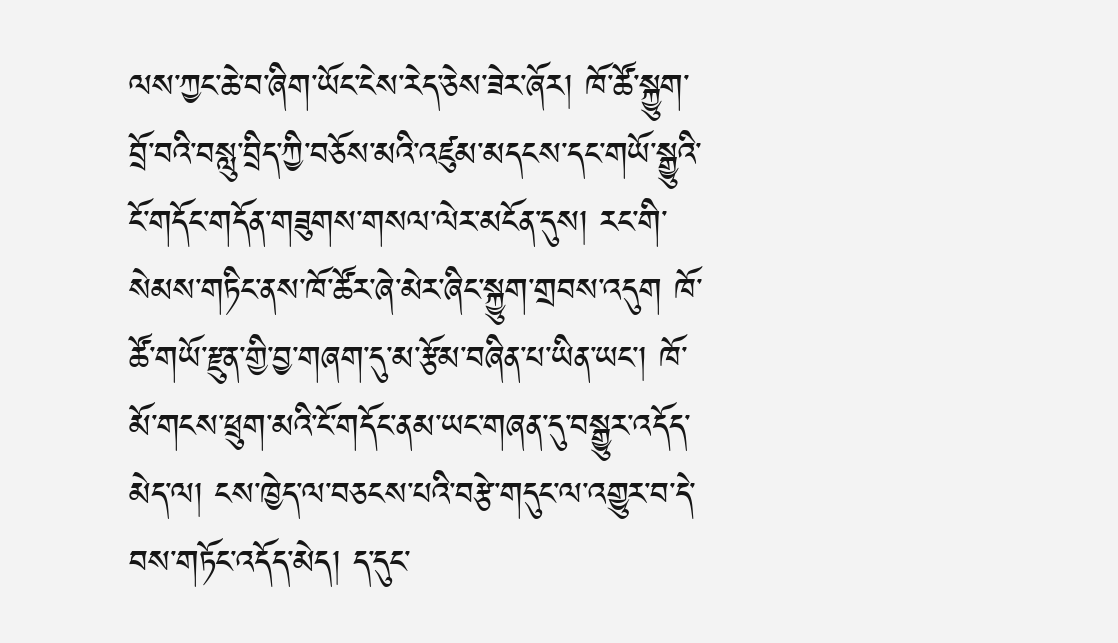ལས་ཀྱང་ཆེ་བ་ཞིག་ཡོང་ངེས་རེད་ཅེས་ཟེར་ཞོར། ཁོ་ཚོ་སྐྱུག་བྲོ་བའི་བསླུ་བྲིད་ཀྱི་བཅོས་མའི་འཛུམ་མདངས་དང་གཡོ་སྒྱུའི་ངོ་གདོང་གདོན་གཟུགས་གསལ་ལེར་མངོན་དུས། རང་གི་སེམས་གཏིང་ནས་ཁོ་ཚོར་ཞེ་མེར་ཞིང་སྐྱུག་གྲབས་འདུག ཁོ་ཚོ་གཡོ་རྫུན་གྱི་བྱ་གཞག་དུ་མ་རྩོམ་བཞིན་པ་ཡིན་ཡང་། ཁོ་མོ་གངས་ཕྲུག་མའི་ངོ་གདོང་ནམ་ཡང་གཞན་དུ་བསྒྱུར་འདོད་མེད་ལ། ངས་ཁྱེད་ལ་བཅངས་པའི་བརྩེ་གདུང་ལ་འགྱུར་བ་དེ་བས་གཏོང་འདོད་མེད། ད་དུང་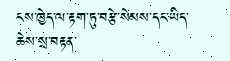ངས་ཁྱེད་ལ་རྟག་ཏུ་བརྩེ་སེམས་དང་ཡིད་ཆེས་སྲ་བརྟན་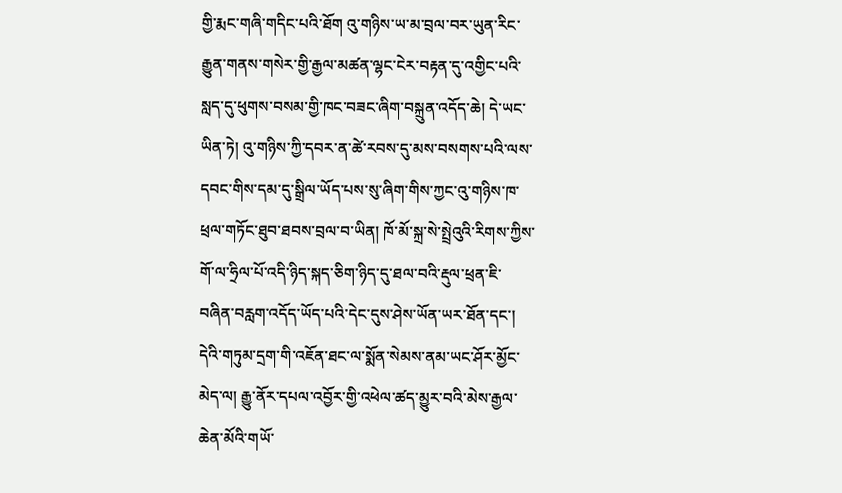གྱི་རྨང་གཞི་གདིང་པའི་ཐོག འུ་གཉིས་ཡ་མ་བྲལ་བར་ཡུན་རིང་རྒྱུན་གནས་གསེར་གྱི་རྒྱལ་མཚན་ལྷང་ངེར་བརྟན་དུ་འགྱིང་པའི་སླད་དུ་ཕུགས་བསམ་གྱི་ཁང་བཟང་ཞིག་བསྐྲུན་འདོད་ཆེ། དེ་ཡང་ཡིན་ཏེ། འུ་གཉིས་ཀྱི་དབར་ན་ཚེ་རབས་དུ་མས་བསགས་པའི་ལས་དབང་གིས་དམ་དུ་སྒྲིལ་ཡོད་པས་སུ་ཞིག་གིས་ཀྱང་འུ་གཉིས་ཁ་ཕྲལ་གཏོང་ཐུབ་ཐབས་བྲལ་བ་ཡིན། ཁོ་མོ་སྐྲ་སེ་སྤྲེའུའི་རིགས་ཀྱིས་གོ་ལ་ཧྲིལ་པོ་འདི་ཉིད་སྐད་ཅིག་ཉིད་དུ་ཐལ་བའི་རྡུལ་ཕྲན་ཇི་བཞིན་བརླག་འདོད་ཡོད་པའི་དེང་དུས་ཤེས་ཡོན་ཡར་ཐོན་དང་། དེའི་གཏུམ་དྲག་གི་འཇོན་ཐང་ལ་སྨོན་སེམས་ནམ་ཡང་ཤོར་མྱོང་མེད་ལ། རྒྱུ་ནོར་དཔལ་འབྱོར་གྱི་འཕེལ་ཚད་མྱུར་བའི་མེས་རྒྱལ་ཆེན་མོའི་གཡོ་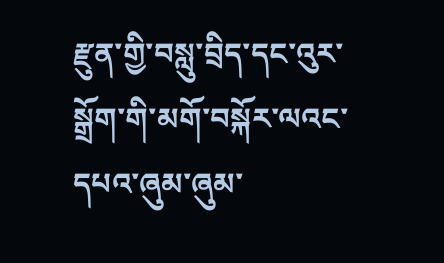རྫུན་གྱི་བསླུ་བྲིད་དང་འུར་སྒྲོག་གི་མགོ་བསྐོར་ལའང་དཔའ་ཞུམ་ཞུམ་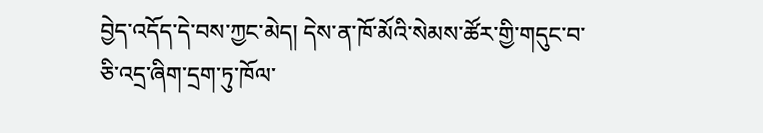བྱེད་འདོད་དེ་བས་ཀྱང་མེད། དེས་ན་ཁོ་མོའི་སེམས་ཚོར་གྱི་གདུང་བ་ཅི་འདྲ་ཞིག་དྲག་ཏུ་ཁོལ་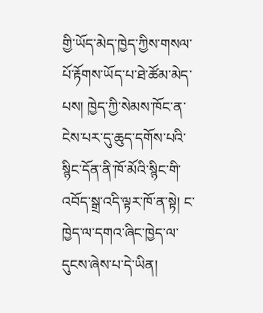གྱི་ཡོད་མེད་ཁྱེད་ཀྱིས་གསལ་པོ་རྟོགས་ཡོད་པ་ཐེ་ཚོམ་མེད་པས། ཁྱེད་ཀྱི་སེམས་ཁོང་ན་ངེས་པར་དུ་ཆུད་དགོས་པའི་སྙིང་དོན་ནི་ཁོ་མོའི་སྙིང་གི་འབོད་སྒྲ་འདི་ལྟར་ཁོ་ན་སྟེ། ང་ཁྱེད་ལ་དགའ་ཞིང་ཁྱེད་ལ་དུངས་ཞེས་པ་དེ་ཡིན།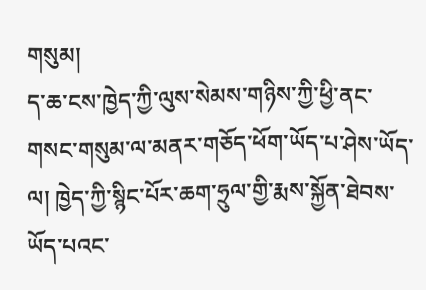གསུམ།
ད་ཆ་ངས་ཁྱེད་ཀྱི་ལུས་སེམས་གཉིས་ཀྱི་ཕྱི་ནང་གསང་གསུམ་ལ་མནར་གཅོད་ཕོག་ཡོད་པ་ཤེས་ཡོད་ལ། ཁྱེད་ཀྱི་སྙིང་པོར་ཆག་ཧྲུལ་གྱི་རྨས་སྐྱོན་ཐེབས་ཡོད་པའང་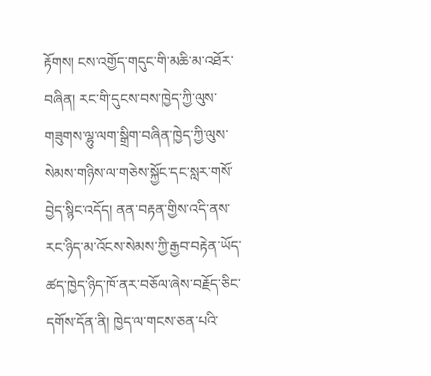རྟོགས། ངས་འགྱོད་གདུང་གི་མཆི་མ་འཐོར་བཞིན། རང་གི་དུངས་བས་ཁྱེད་ཀྱི་ལུས་གཟུགས་ལྷུ་ལག་སྒྲིག་བཞིན་ཁྱེད་ཀྱི་ལུས་སེམས་གཉིས་ལ་གཅེས་སྐྱོང་དང་སླར་གསོ་བྱེད་སྙིང་འདོད། ནན་བརྟན་གྱིས་འདི་ནས་རང་ཉིད་མ་འོངས་སེམས་ཀྱི་རྒྱབ་བརྟེན་ཡོད་ཚད་ཁྱེད་ཉིད་ཁོ་ནར་བཅོལ་ཞེས་བརྗོད་ཅིང་དགོས་དོན་ནི། ཁྱེད་ལ་གངས་ཅན་པའི་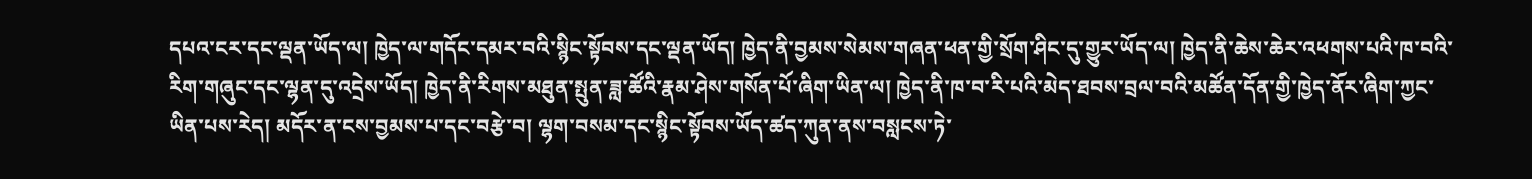དཔའ་ངར་དང་ལྡན་ཡོད་ལ། ཁྱེད་ལ་གདོང་དམར་བའི་སྙིང་སྟོབས་དང་ལྡན་ཡོད། ཁྱེད་ནི་བྱམས་སེམས་གཞན་ཕན་གྱི་སྲོག་ཤིང་དུ་གྱུར་ཡོད་ལ། ཁྱེད་ནི་ཆེས་ཆེར་འཕགས་པའི་ཁ་བའི་རིག་གཞུང་དང་ལྷན་དུ་འདྲེས་ཡོད། ཁྱེད་ནི་རིགས་མཐུན་སྤུན་ཟླ་ཚོའི་རྣམ་ཤེས་གསོན་པོ་ཞིག་ཡིན་ལ། ཁྱེད་ནི་ཁ་བ་རི་པའི་མེད་ཐབས་བྲལ་བའི་མཚོན་དོན་གྱི་ཁྱེད་ནོར་ཞིག་ཀྱང་ཡིན་པས་རེད། མདོར་ན་ངས་བྱམས་པ་དང་བརྩེ་བ། ལྷག་བསམ་དང་སྙིང་སྟོབས་ཡོད་ཚད་ཀུན་ནས་བསླངས་ཏེ་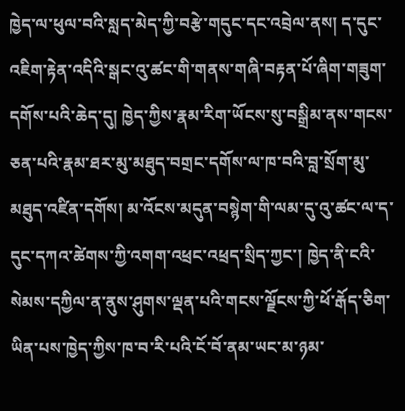ཁྱེད་ལ་ཕུལ་བའི་སླད་མེད་ཀྱི་བརྩེ་གདུང་དང་འབྲེལ་ནས། ད་དུང་འཇིག་རྟེན་འདིའི་སྒང་འུ་ཚང་གི་གནས་གཞི་བརྟན་པོ་ཞིག་གཟུག་དགོས་པའི་ཆེད་དུ། ཁྱེད་ཀྱིས་རྣམ་རིག་ཡོངས་སུ་བསྒྲིམ་ནས་གངས་ཅན་པའི་རྣམ་ཐར་མུ་མཐུད་བགྲང་དགོས་ལ་ཁ་བའི་བླ་སྲོག་མུ་མཐུད་འཛིན་དགོས། མ་འོངས་མདུན་བསྙེག་གི་ལམ་དུ་འུ་ཚང་ལ་ད་དུང་དཀའ་ཚེགས་ཀྱི་འགག་འཕྲང་འཕྲད་སྲིད་ཀྱང་། ཁྱེད་ནི་ངའི་སེམས་དཀྱིལ་ན་ནུས་ཤུགས་ལྡན་པའི་གངས་ལྗོངས་ཀྱི་ཕོ་རྒོད་ཅིག་ཡིན་པས་ཁྱེད་ཀྱིས་ཁ་བ་རི་པའི་ངོ་བོ་ནམ་ཡང་མ་ཉམ་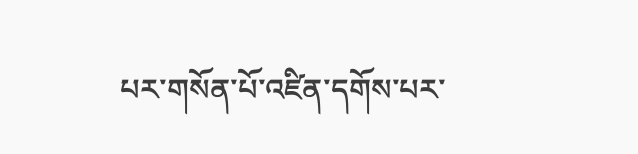པར་གསོན་པོ་འཛིན་དགོས་པར་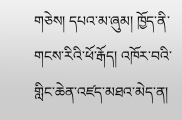གཅེས། དཔའ་མ་ཞུམ། ཁྱོད་ནི་གངས་རིའི་ཕོ་རྒོད། འཁོར་བའི་གླིང་ཆེན་འཛད་མཐའ་མེད་ན།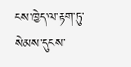ངས་ཁྱེད་ལ་རྟག་ཏུ་སེམས་དུངས་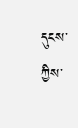དུངས་ཀྱིས་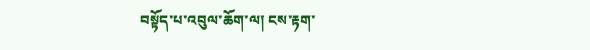བསྟོད་པ་འབུལ་ཆོག་ལ། ངས་རྟག་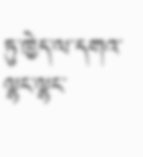ཏུ་ཁྱེད་ལ་དགའ་ལྷང་ལྷང་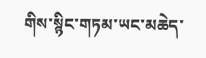གིས་སྙིང་གཏམ་ཡང་མཆེད་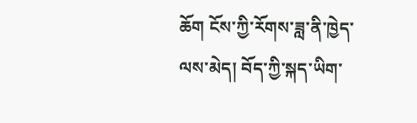ཆོག ངོས་ཀྱི་རོགས་ཟླ་ནི་ཁྱེད་ལས་མེད། བོད་ཀྱི་སྐད་ཡིག་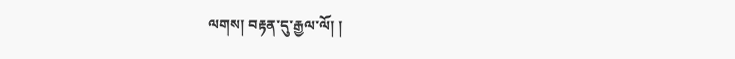ལགས། བརྟན་དུ་རྒྱལ་ལོ། །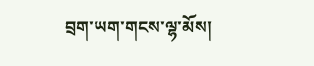བྲག་ཡག་གངས་ལྷ་མོས།